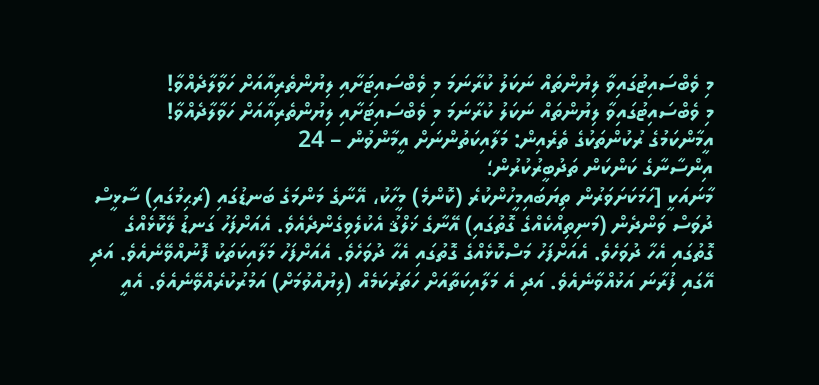މި ވެބްސައިޓުގައިވާ ލިޔުންތައް ނަކަލު ކުރާނަމަ މި ވެބްސައިޓަށާއި ލިޔުންތެރިއާއަށް ހަވާލާދެއްވާ!
މި ވެބްސައިޓުގައިވާ ލިޔުންތައް ނަކަލު ކުރާނަމަ މި ވެބްސައިޓަށާއި ލިޔުންތެރިއާއަށް ހަވާލާދެއްވާ!
އީމާންކަމުގެ ރުކުންތަކުގެ ތެރެއިން: މަލާއިކަތުންނަށް އީމާންވުން – 24
އިންސާނާގެ ކަންކަން ތަދުބީރުކުރުން؛
މާނައަކީ [ހަމަކަށަވަރުން ތިޔަބައިމީހުންކުރެ (ކޮންމެ) މީހާކު، އޭނާގެ މަންމަގެ ބަނޑުގައި (ރަޙިމުގައި) ސާޅީސް ދުވަސް ވަންދެން (މަނިތިއްކެއްގެ ގޮތުގައި) އޭނާގެ ޚަލްޤު އެކުލެވިގެންދެއެވެ. އެއަށްފަހު ގަނޑު ލޭކޮޅެއްގެ ގޮތުގައި އެހާ ދުވަހެވެ. އެއަށްފަހު މަސްކޮޅެއްގެ ގޮތުގައި އެހާ ދުވަހެވެ. އެއަށްފަހު މަލާއިކަތަކު ފޮނުއްވޭނެއެވެ. އަދި އޭގައި ފުރާނަ އަޅުއްވާނެއެވެ. އަދި އެ މަލާއިކަތާއަށް ހަތަރުކަމެއް (ލިޔުއްވުމަށް) އަމުރުކުރެއްވޭނެއެވެ. އެއީ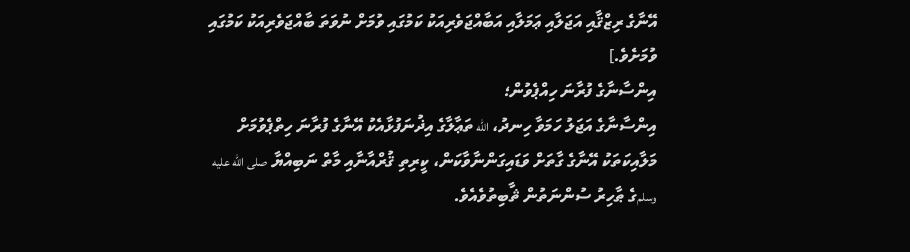އޭނާގެ ރިޒްޤާއި އަޖަލާއި ޢަމަލާއި އަބާއްޖަވެރިއަކު ކަމުގައި ވުމަށް ނުވަތަ ބާއްޖަވެރިއަކު ކަމުގައި ވުމަށެވެ.]
އިންސާނާގެ ފުރާނަ ހިއްޕެވުން؛
އިންސާނާގެ އަޖަލު ހަމަވާ ހިނދު، الله ތަޢާލާގެ އިޛުނަފުޅާއެކު އޭނާގެ ފުރާނަ ހިތްޕެވުމަށް މަލާއިކަތަކު އޭނާގެ ގާތަށް ވަޑައިގަންނާވާކަން، ކީރިތި ޤުރްއާނާއި މާތް ނަބިއްޔާ صلى الله عليه  وسلمގެ ޠާހިރު ސުންނަތުން ޘާބިތުވެއެވެ.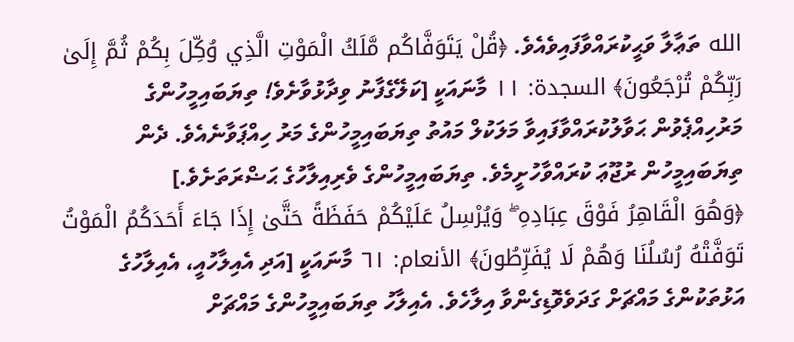الله ތަޢާލާ ވަޙީކުރައްވާފައިވެއެވެ. ﴿قُلْ يَتَوَفَّاكُم مَّلَكُ الْمَوْتِ الَّذِي وُكِّلَ بِكُمْ ثُمَّ إِلَىٰ رَبِّكُمْ تُرْجَعُونَ﴾ السجدة: ١١ މާނައަކީ [ކަލޭގެފާނު ވިދާޅުވާށެވެ! ތިޔަބައިމީހުންގެ މަރުހިއްޕެވުން ޙަވާލުކުރައްވާފައިވާ މަލަކުލް މައުތު ތިޔަބައިމީހުންގެ މަރު ހިއްޕަވާނެއެވެ. ދެން ތިޔަބައިމީހުން ރުޖޫޢަ ކުރައްވާހުށީމެވެ. ތިޔަބައިމީހުންގެ ވެރިއިލާހުގެ ޙަޟްރަތަށެވެ.]
﴿وَهُوَ الْقَاهِرُ فَوْقَ عِبَادِهِ ۖ وَيُرْسِلُ عَلَيْكُمْ حَفَظَةً حَتَّىٰ إِذَا جَاءَ أَحَدَكُمُ الْمَوْتُ تَوَفَّتْهُ رُسُلُنَا وَهُمْ لَا يُفَرِّطُونَ﴾ الأنعام: ٦١ މާނައަކީ [އަދި އެއިލާހުއީ، އެއިލާހުގެ އަޅުތަކުންގެ މައްޗަށް ގަދަވެވޮޑިގެންވާ އިލާހެވެ. އެއިލާހު ތިޔަބައިމީހުންގެ މައްޗަށް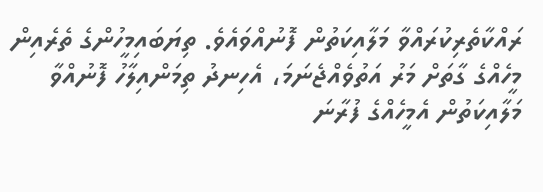ރައްކާތެރިކުރައްވާ މަލާއިކަތުން ފޮނުއްވައެވެ. ތިޔަބައިމީހުންގެ ތެރެއިން މީހެއްގެ ގާތަށް މަރު އަތުވެއްޖެނަމަ، އެހިނދު ތިމަންއިލާހު ފޮނުއްވާ މަލާއިކަތުން އެމީހެއްގެ ފުރާނަ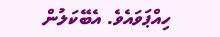ހިއްޕަވައެވެ. އެބޭކަލުން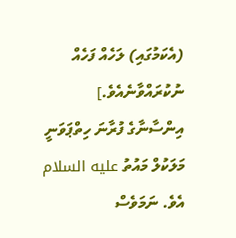(އެކަމުގައި) ލަހެއް ފަހެއް ނުކުރައްވާނެއެވެ.]
އިންސާނާގެ ފުރާނަ ހިތްޕަވަނީ މަލަކުލް މައުތު عليه السلام އެވެ. ނަމަވެސް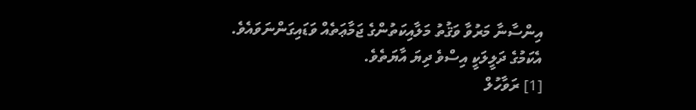އިންސާނާ މަރުވާ ވަޤުތު މަލާއިކަތުންގެ ޖަމާޢަތެއް ވަޑައިގަންނަވައެވެ. އެކަމުގެ ދަލީލަކީ އިސްވެ ދިޔަ އާޔަތެވެ.
[1] ރަވާހުލް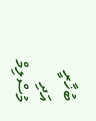ބުޚާރީ އަދި މުސްލިމް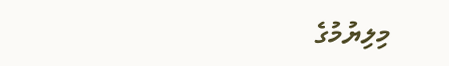މިލިޔުމުގެ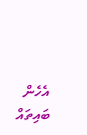އެހެން ބައިތައް